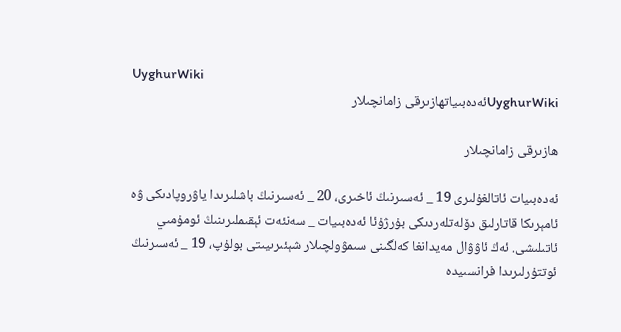UyghurWiki
UyghurWikiئەدەبىياتھازىرقى زامانچىلار

ھازىرقى زامانچىلار

ئەدەبىيات ئاتالغۇلىرى 19 _ ئەسىرنىڭ ئاخىرى، 20 _ ئەسىرنىڭ باشلىرىدا ياۋروپادىكى ۋە ئامېرىكا قاتارلىق دۆلەتلەردىكى بۇرژۇئا ئەدەبىيات _ سەنئەت ئېقىملىرىنىڭ ئومۇمىي ئاتىلىشى. ئەڭ ئاۋۋال مەيدانغا كەلگىنى سىمۋولچىلار شېئىرىيىتى بولۇپ، 19 _ ئەسىرنىڭ ئوتتۇرلىرىدا فرانسىيدە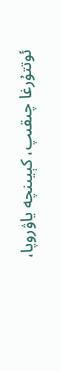ئوتتۇرغا چىقىپ، كېيىنچە ياۋروپا،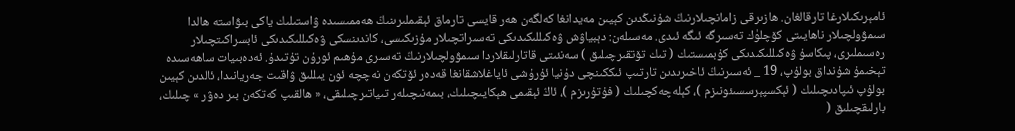ئامېرىكىلارغا تارقالغان. ھازىرقى زامانچىلارنىڭ شۇنىڭدىن كېيىن مەيدانغا كەلگەن ھەر قايسى تارماق ئېقىملىرىنىڭ ھەممىسىدە ۋاستىلىك ياكى بىۋاستە ھالدا سىمۋولچىلار ناھايىتى كۆچلۈك تەسىرگە ئىگە ئىدى. مەسىلەن: دېبياۋش ۋەكىللىكىدىكى تەسىراتچىلار مۇزىكىسى، كاندىنسكى ۋەكىللىكىدىكى ئابسراكىتچىلار رەسىملىرى، پىكاسۇ ۋەكىللىكىدىكى كۇبمىستىك ( تىك تۆتقىرچىلىق ) سەنئىتى قاتارلىقلاردا سىمۋولچىلارنىڭ تەسىرى مۇھىم ئورۇن تۇتىدۇ. ئەدەبىيات ساھەسىدە تېخىمۇ شۇنداق بولۇپ، 19 _ ئەسىرنىڭ ئاخىرىدىن تارتىپ ئىككىنچى دۇنيا ئۇرۇشى ئاياغلاشقانغا قەدەر ئۆتكەن نەچچە ئون يىللىق ۋاقىت جەريانىدا، ئالدىن كېيىن بولۇپ ئىپادىچىلىك ( ئېكسپېرسسىئونىزم )، كېلەچەكچىلىك ( فۇتۇرىزم )، ئاڭ ئېقىمى ھېكايىچىلىك، بىمەنىچىلەر تىياتىرچىلىقى، « ھالقىپ كەتكەن بىر دەۋر » چىلىك، بارلىقچىلىق (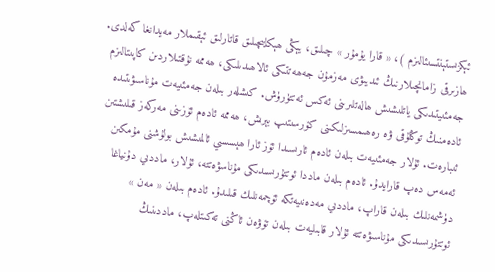ئېكزىستېنتسىئالىزم )، « قارا يۇمۇر » چىلىق، يېڭى ھېكايىچىلىق قاتارلىق ئېقىملار مەيدانغا كەلدى. ھازىرقى زامانچىلارنىڭ ئىديىۋى مەزمۇن جەھەتتىكى ئالاھىدىلىكى، ھەممە نۇقتىلاردىن كاپىتالىزم جەمئىيتىدىكى ياتلىشىش ھالەتلىرىنى ئەكس ئەتتۈرۈش. كىشلەر بىلەن جەمئىيەت مۇناسىۋىتىدە ئادەمنىڭ توڭلۇقى ۋە رەھىمسىزلىكىنى كۆرسىتىپ بېرىش، ھەممە ئادەم ئۆزىنى مەركەز قىلىشتىن ئىبارەت. ئۇلار جەمئىيەت بىلەن ئادەم ئارىسىدا ئۆز ئارا ھېسسىي ئالمىشىش بولۇشنى مۇمكىن ئەمەس دەپ قارايدۇ. ئادەم بىلەن ماددا ئوتتۇرىسىدىكى مۇناسۋەتتە، ئۇلار، ماددىي دۇنياغا دۈشمەنلىك بىلەن قاراپ، ماددىي مەدەنىيەتكە ئۆچمەنلىك قىلىدۇ. ئادەم بىلەن « مەن » ئوتتۇرىسىدىكى مۇناسىۋەتتە ئۇلار قابىليەت بىلەن تۆۋەن ئاڭنى تەكىتلەپ، ماددىنىڭ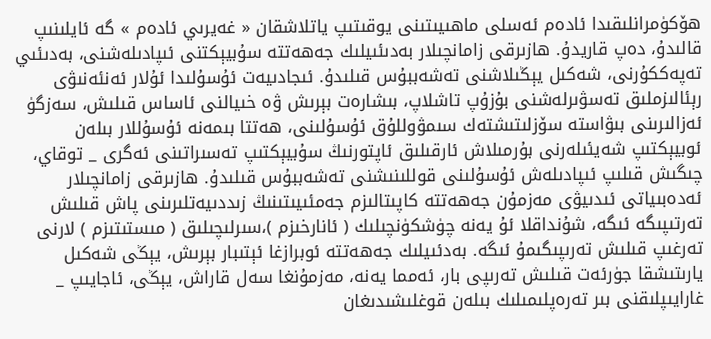ھۆكۈمرانلىقىدا ئادەم ئەسلى ماھىيىتىنى يوقىتىپ ياتلاشقان « غەيرىي ئادەم » گە ئايلىنىپ قالىدۇ، دەپ قاريدۇ. ھازىرقى زامانچىلار بەدىئىيلىك جەھەتتە سۇبيېكتنى ئىپادىلەشنى، بەدىئىي تەپەككۇرنى، شەكىل يېڭىلاشنى تەشەببۇس قىلىدۇ. ئىجادىيەت ئۇسۇلىدا ئۇلار ئەنئەنىۋى رېئالىزملىق تەسۋىرلەشنى بۇزۇپ تاشلاپ، بىشارەت بېرىش ۋە خىيالنى ئاساس قىلىش، سەزگۈ ئەزالىرىنى بىۋاستە سۆزلىتىشتەك سىمۋوللۇق ئۇسۇلىنى، ھەتتا بىمەنە ئۇسۇللار بىلەن ئوبيېكتىپ شەيئىلەرنى بۇرمىلاش ئارقىلىق ئاپتورنىڭ سۇبيېكتىپ تەسىراتىنى ئەگرى _ توقاي، چىگىش قىلىپ ئىپادىلەش ئۇسۇلىنى قوللىنىشنى تەشەببۇس قىلىدۇ. ھازىرقى زامانچىلار ئەدەبىياتى ئىدىيۋى مەزمۇن جەھەتتە كاپىتالىزم جەمئىيىتىنىڭ زىددىيەتلىرىنى پاش قىلىش تەرتىپىگە ئىگە، شۇنداقلا ئۇ يەنە چۈشكۈنچىلىك ( ئانارخىزم )،سىرلىچىلىق ( مىستىتىزم ) لارنى تەرغىپ قىلىش تەرىپىگىمۇ ئىگە. بەدئىيلىك جەھەتتە ئوبرازغا ئېتىبار بېرىش، يېڭى شەكىل يارىتىشقا جۈرئەت قىلىش تەرىپى بار، ئەمما يەنە، مەزمۇنغا سەل قاراش، يېڭى، ئاجايىپ _ غارايىپلىقنى بىر تەرەپلىمىلىك بىلەن قوغلىشىدىغان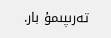تەرىپىمۇ بار.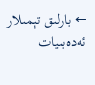← بارلىق تېمىلار ئەدەبىيات